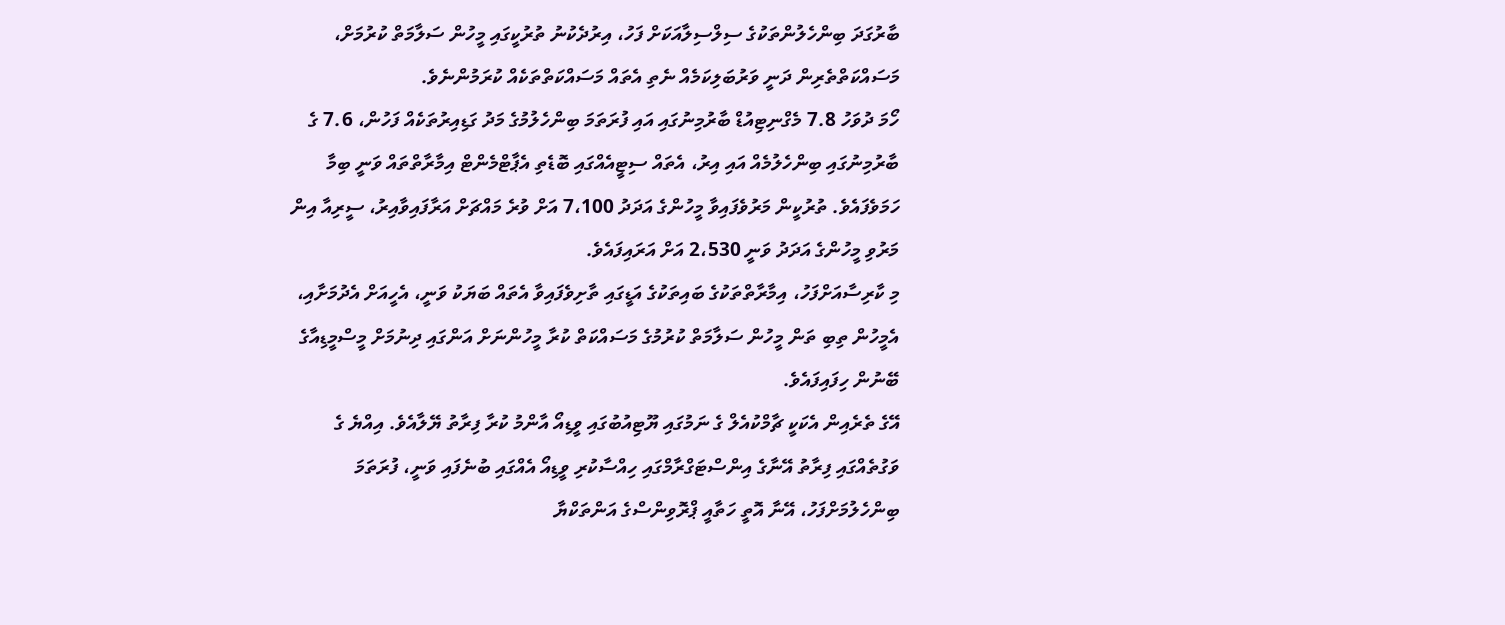ބާރުގަދަ ބިންހެލުންތަކުގެ ސިލްސިލާއަކަށް ފަހު، އިރުދެކުނު ތުރުކީގައި މީހުން ސަލާމަތް ކުރުމަށް، މަސައްކަތްތެރިން ދަނީ ވަރުބަލިކަމެއް ނެތި އެތައް މަސައްކަތްތަކެއް ކުރަމުންނެވެ.
ހޯމަ ދުވަހު 7.8 މެގްނިޓިއުޑް ބާރުމިނުގައި އައި ފުރަތަމަ ބިންހެލުމުގެ މަދު ގަޑިއިރުތަކެއް ފަހުން، 7.6 ގެ ބާރުމިނުގައި ބިންހެލުމެއް އައި އިރު، އެތައް ސިޓީއެއްގައި ބޮޑެތި އެޕާޓްމެންޓް އިމާރާތްތައް ވަނީ ބިމާ ހަމަވެފައެވެ. ތުރުކީން މަރުވެފައިވާ މީހުންގެ އަދަދު 7،100 އަށް ވުރެ މައްޗަށް އަރާފައިވާއިރު، ސީރިއާ އިން މަރުވި މީހުންގެ އަދަދު ވަނީ 2،530 އަށް އަރައިފައެވެ.
މި ކާރިސާއަށްފަހު، އިމާރާތްތަކުގެ ބައިތަކުގެ އަޑީގައި ތާށިވެފައިވާ އެތައް ބަޔަކު ވަނީ، އެހީއަށް އެދުމަށާއި، އެމީހުން ތިބި ތަން މީހުން ސަލާމަތް ކުރުމުގެ މަސައްކަތް ކުރާ މީހުންނަށް އަންގައި ދިނުމަށް މީސްމީޑިއާގެ ބޭނުން ހިފައިފައެވެ.
އޭގެ ތެރެއިން އެކަކީ ޗާމްކުއެލް ގެ ނަމުގައި ޔޫޓިއުބުގައި ވީޑިއޯ އާންމު ކުރާ ފިރާތު ޔޭލާއެވެ. އިއްޔެ ގެ ވަގުތެއްގައި ފިރާތު އޭނާގެ އިންސްޓަގްރާމްގައި ހިއްސާކުރި ވީޑިއޯ އެއްގައި ބުނެފައި ވަނީ، ފުރަތަމަ ބިންހެލުމަށްފަހު، އޭނާ އޮތީ ހަތާއީ ޕްރޮވިންސްގެ އަންތަކްޔާ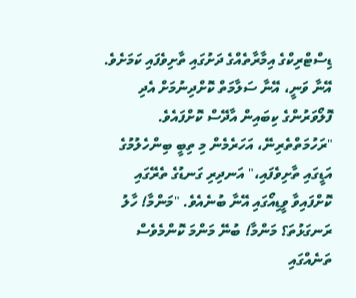ޑިސްޓްރިކްގެ އިމާރާތެއްގެ ދަށުގައި ތާށިވެފައި ކަމަށެވެ. އޭނާ ވަނީ، އޭނާ ސަލާމަތް ކޮށްދިނުމަށް އެދި ފޮލޯވަރުންގެ ކިބައިން އާދޭސް ކޮށްފައެވެ.
"ރަހުމަތްތެރިނޭ، އަހަރެމެން މި ތިބީ ބިންހެލުމުގެ އަޑީގައި ތާށިވެފައި،" އަނދިރި ގަނޑުގެ ތެރޭގައި ކޮށްފައިވާ ވީޑިއޯގައި އޭނާ ބުނެއެވެ. "މަންމާ! ހާލު ރަނގަޅުތަ؟ މަންމާ! ބުނޭ މަންމަ ކޮންމެވެސް ތަނެއްގައި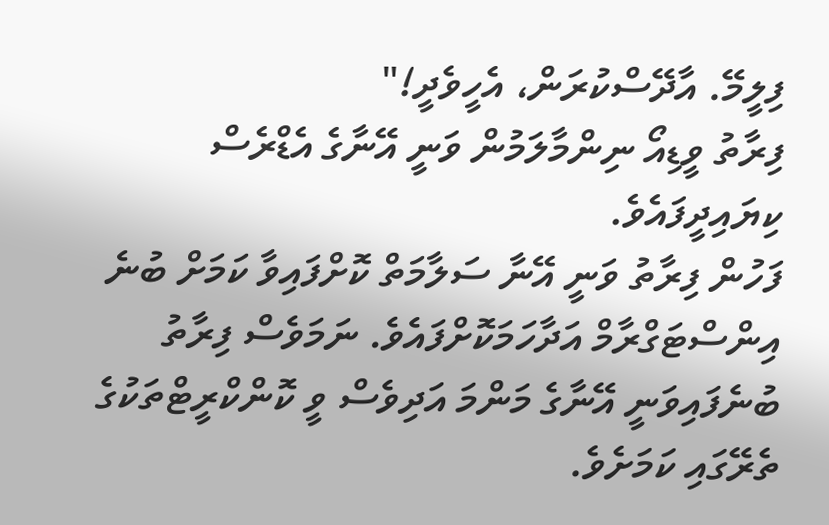ފިލީމޭ. އާދޭސްކުރަން، އެހީވެދީ!"
ފިރާތު ވީޑިއޯ ނިންމާލަމުން ވަނީ އޭނާގެ އެޑްރެސް ކިޔައިދީފައެވެ.
ފަހުން ފިރާތު ވަނީ އޭނާ ސަލާމަތް ކޮށްފައިވާ ކަމަށް ބުނެ އިންސްޓަގްރާމް އަދާހަމަކޮށްފައެވެ. ނަމަވެސް ފިރާތު ބުނެފައިވަނީ އޭނާގެ މަންމަ އަދިވެސް ވީ ކޮންކްރީޓްތަކުގެ ތެރޭގައި ކަމަށެވެ.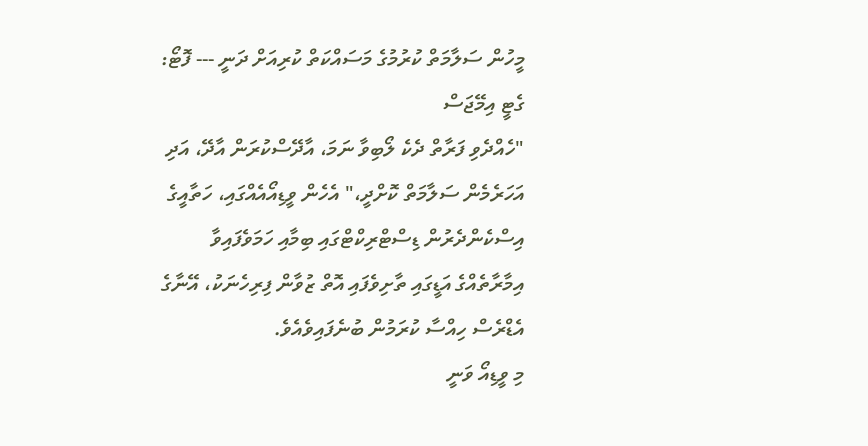މީހުން ސަލާމަތް ކުރުމުގެ މަސައްކަތް ކުރިއަށް ދަނީ --- ފޮޓޯ: ގެޓީ އިމޭޖަސް
"ހެއްދެވި ފަރާތް ދެކެ ލޯބިވާ ނަމަ، އާދޭސްކުރަން އާދޭ، އަދި އަހަރެމެން ސަލާމަތް ކޮށްދީ،" އެހެން ވީޑިއޯއެއްގައި، ހަތާއީގެ އިސްކެންދެރުން ޑިސްޓްރިކްޓްގައި ބިމާއި ހަމަވެފައިވާ އިމާރާތެއްގެ އަޑީގައި ތާށިވެފައި އޮތް ޒުވާން ފިރިހެނަކު، އޭނާގެ އެޑްރެސް ހިއްސާ ކުރަމުން ބުނެފައިވެއެވެ.
މި ވީޑިއޯ ވަނީ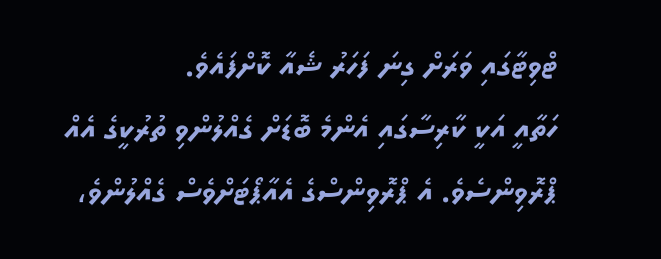ޓްވިޓާގައި ވަރަށް ގިނަ ފަހަރު ޝެއާ ކޮށްފައެވެ.
ހަތާއީ އަކީ ކާރިސާގައި އެންމެ ބޮޑަށް ގެއްލުންވި ތުރުކީގެ އެއް ޕްރޮވިންސެވެ. އެ ޕްރޮވިންސްގެ އެއާޕޯޓަށްވެސް ގެއްލުންވެ،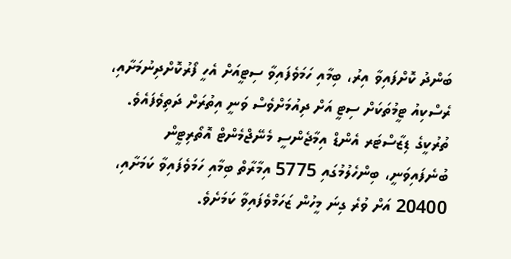ބަންދު ކޮށްފައިވާ އިރު، ބިމާއި ހަމަވެފައިވާ ސިޓީއަށް އެހީ ފޯރުކޮށްދިނުމަށާއި، ރެސްކިއު ޓީމުތަކަށް ސިޓީ އަށް ދިއުމަށްވެސް ވަނީ އިތުރަށް ދަތިވެފައެވެ.
ތުރުކީގެ ޑިޒާސްޓަރ އެންޑް އިމާޖެންސީ މެނޭޖްމެންޓް އޮތޯރިޓީން ބުނެފައިވަނީ، ބިންހެލުމުގައި 5775 އިމާރާތް ބިމާއި ހަމަވެފައިވާ ކަމަށާއި، 20400 އަށް ވުރެ ގިނަ މީހުން ޒަހަމްވެފައިވާ ކަމަށެވެ.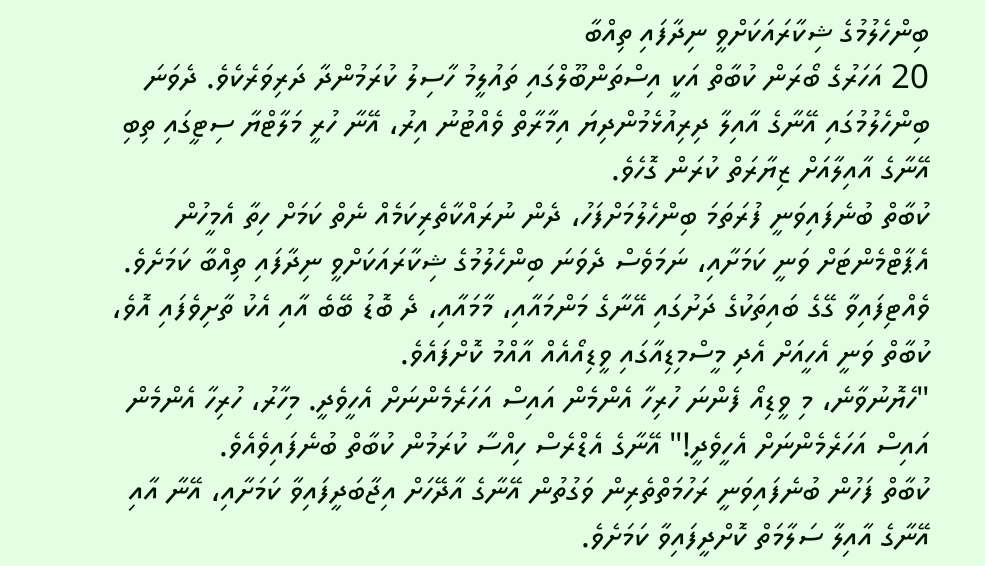ބިންހެލުމުގެ ޝިކާރައަކަށްވީ ނިދާފައި ތިއްބާ
20 އަހަރުގެ ބޯރަން ކުބާތް އަކީ އިސްތަންބޫލްގައި ތައުލީމު ހާސިލު ކުރަމުންދާ ދަރިވަރެކެވެ. ދެވަނަ ބިންހެލުމުގައި އޭނާގެ އާއިލާ ދިރިއުޅެމުންދިޔަ އިމާރާތް ވެއްޓުނު އިރު، އޭނާ ހުރީ މަލާޓްޔާ ސިޓީގައި ތިބި އޭނާގެ އާއިލާއަށް ޒިޔާރަތް ކުރަން ގޮހެވެ.
ކުބާތް ބުނެފައިވަނީ ފުރަތަމަ ބިންހެލުމަށްފަހު، ދެން ނުރައްކާތެރިކަމެއް ނެތް ކަމަށް ހިތާ އެމީހުން އެޕާޓްމެންޓަށް ވަނީ ކަމަށާއި، ނަމަވެސް ދެވަނަ ބިންހެލުމުގެ ޝިކާރައަކަށްވީ ނިދާފައި ތިއްބާ ކަމަށެވެ.
ވެއްޓިފައިވާ ގޭގެ ބައިތަކުގެ ދަށުގައި އޭނާގެ މަންމައާއި، މާމައާއި، ދެ ބޮޑު ބޭބެ އާއި އެކު ތާށިވެފައި އޮވެ، ކުބާތް ވަނީ އެހީއަށް އެދި މީސްމިޑިއާގައި ވީޑިއޯއެއް އާއްމު ކޮށްފައެވެ.
"ހެޔޮނުވާނެ، މި ވީޑިއޯ ފެންނަ ހުރިހާ އެންމެން އައިސް އަހަރެމެންނަށް އެހީވެދީ. މިހާރު، ހުރިހާ އެންމެން އައިސް އަހަރެމެންނަށް އެހީވެދީ!" އޭނާގެ އެޑްރެސް ހިއްސާ ކުރަމުން ކުބާތް ބުނެފައިވެއެވެ.
ކުބާތް ފަހުން ބުނެފައިވަނީ ރަހުމަތްތެރިން ވަގުތުން އޭނާގެ އާދޭހަށް އިޖާބަދީފައިވާ ކަމަށާއި، އޭނާ އާއި އޭނާގެ އާއިލާ ސަލާމަތް ކޮށްދީފައިވާ ކަމަށެވެ.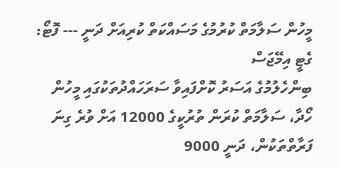މީހުން ސަލާމަތް ކުރުމުގެ މަސައްކަތް ކުރިއަށް ދަނީ --- ފޮޓޯ: ގެޓީ އިމޭޖަސް
ބިންހެލުމުގެ އަސަރު ކޮށްފައިވާ ސަރަހައްދުތަކުގައި މީހުން ހޯދާ، ސަލާމަތް ކުރަން ތުރުކީގެ 12000 އަށް ވުރެ ގިނަ ފަރާތްތަކުން، ދަނީ 9000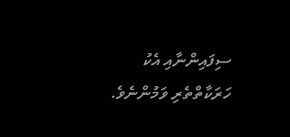ސިފައިންނާއި އެކު ހަރަކާތްތެރި ވަމުންނެވެ.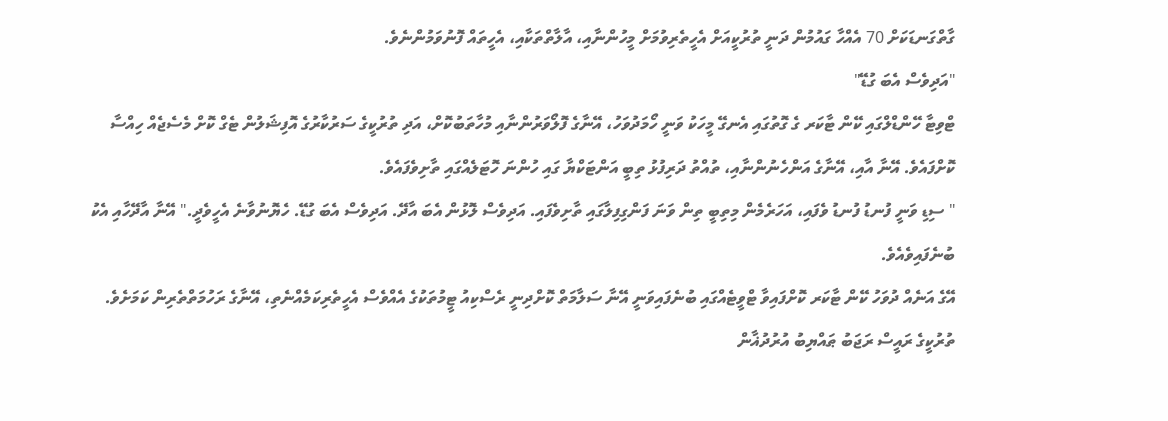ގާތްގަނޑަކަށް 70 އެއްހާ ގައުމުން ދަނީ ތުރުކީއަށް އެހީތެރިވުމަށް މީހުންނާއި، އާލާތްތަކާއި، އެހީތައް ފޮނުވަމުންނެވެ.
"އަދިވެސް އެބަ ގުޑޭ"
ޓްވިޓާ ހޭންޑްލްގައި ކޭން ޓާކަރ ގެ ގޮތުގައި އެނގޭ މީހަކު ވަނީ ހޯމަދުވަހު، އޭނާގެ ފޮލޯވަރުންނާއި މުހާތަބުކޮށް، އަދި ތުރުކީގެ ސަރުކާރުގެ އޮފިޝަލުން ޓެގް ކޮށް މެސެޖެއް ހިއްސާ ކޮށްފައެވެ. އޭނާ އާއި، އޭނާގެ އަންހެނުންނާއި، ތުއްތު ދަރިފުޅު ތިބީ އަންޓަކްޔާ ގައި ހުންނަ ހޮޓަލެއްގައި ތާށިވެފައެވެ.
" ސިޑި ވަނީ ފުނޑު ފުނޑު ވެފައި، އަހަރެމެން މިތިބީ ތިން ވަނަ ފަންގިފިލާގައި ތާށިވެފައި. އަދިވެސް ލޮޅުން އެބަ އާދޭ. އަދިވެސް އެބަ ގުޑޭ. ހެޔޮނުވާނެ އެހީވެދީ." އޭނާ އާދޭހާއި އެކު ބުނެފައިވެއެވެ.
އޭގެ އަނެއް ދުވަހު ކޭން ޓާކަރ ކޮށްފައިވާ ޓްވީޓެއްގައި ބުނެފައިވަނީ އޭނާ ސަލާމަތް ކޮށްދިނީ ރެސްކިއު ޓީމުތަކުގެ އެއްވެސް އެހީތެރިކަމެއްނެތި، އޭނާގެ ރަހުމަތްތެރިން ކަމަށެވެ.
ތުރުކީގެ ރައީސް ރަޖަބު ޠައްޔިބު އުރުދުޣާން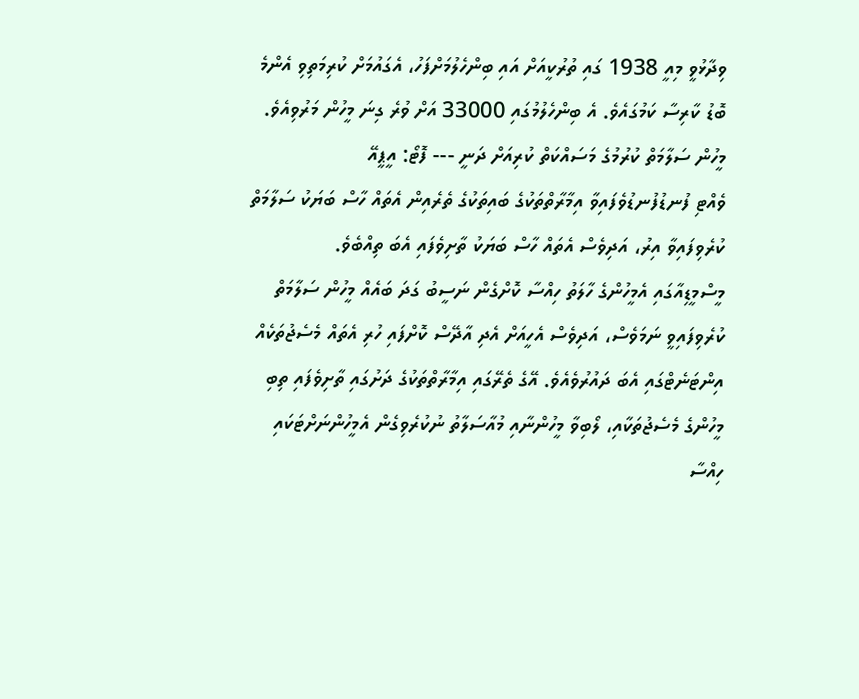ވިދާޅުވީ މިއީ 1938 ގައި ތުރުކީއަށް އައި ބިންހެލުމަށްފަހު، އެގައުމަށް ކުރިމަތިވި އެންމެ ބޮޑު ކާރިސާ ކަމުގައެވެ. އެ ބިންހެލުމުގައި 33000 އަށް ވުރެ ގިނަ މީހުން މަރުވިއެވެ.
މީހުން ސަލާމަތް ކުރުމުގެ މަސައްކަތް ކުރިއަށް ދަނީ --- ފޮޓޯ: އީޕީއޭ
ވެއްޓި ފުނޑުފުނޑުވެފައިވާ އިމާރާތްތަކުގެ ބައިތަކުގެ ތެރެއިން އެތައް ހާސް ބަޔަކު ސަލާމަތް ކުރެވިފައިވާ އިރު، އަދިވެސް އެތައް ހާސް ބަޔަކު ތާށިވެފައި އެބަ ތިއްބެވެ.
މީސްމީޑިއާގައި އެމީހުންގެ ހާލަތު ހިއްސާ ކޮށްގެން ނަސީބު ގަދަ ބައެއް މީހުން ސަލާމަތް ކުރެވިފައިވީ ނަމަވެސް، އަދިވެސް އެހީއަށް އެދި އާދޭސް ކޮށްފައި ހުރި އެތައް މެސެޖުތަކެއް އިންޓަނެޓްގައި އެބަ ދައުރުވެއެވެ. އޭގެ ތެރޭގައި އިމާރާތްތަކުގެ ދަށުގައި ތާށިވެފައި ތިބި މީހުންގެ މެސެޖުތަކާއި، ލޯބިވާ މީހުންނާއި މުއާސަލާތު ނުކުރެވިގެން އެމީހުންނަށްޓަކައި ހިއްސާ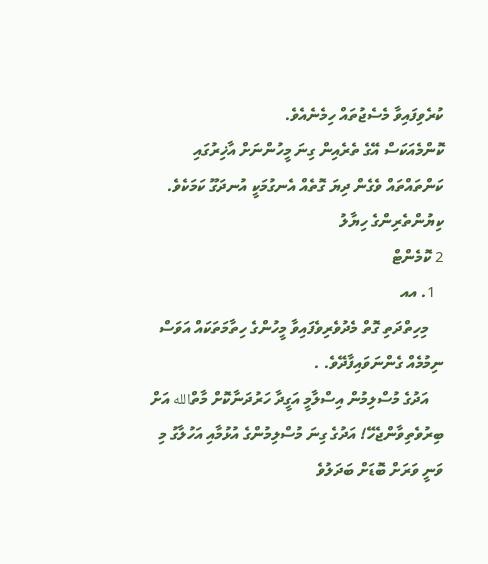ކުރެވިފައިވާ މެސެޖުތައް ހިމެނެއެވެ.
ކޮންމެއަކަސް އޭގެ ތެރެއިން ގިނަ މީހުންނަށް އާޚިރުގައި ކަންތައްތައް ވެގެން ދިޔަ ގޮތެއް އެނގުމަކީ އުނދަގޫ ކަމަކެވެ.
ކިޔުންތެރިންގެ ހިޔާލު
2 ކޮމެންޓް
  1. އއ
    މިހިތްދަތި ގޮތް މެދުވެރިވެފައިވާ މީހުންގެ ހިތާމަތަކައް އަވަސް ނިމުމެއް ގެންނަވައިފާދޭވެ. .
    އަދުގެ މުސްލިމުން އިސްލާމީ އަގީދާ ހަރުދަނާކޮށް މާތްالله އަށް ބިރުވެތިވާންޖެހޭ! އަދުގެ ގިނަ މުސްލިމުންގެ އުޅުމާއި އަހުލާގު މި ވަނީ ވަރަށް ބޮޑަށް ބަދަލުވެ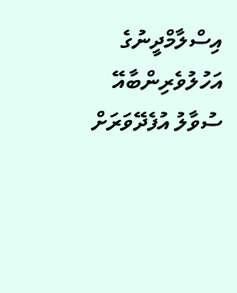އިސްލާމްދީނުގެ އަހުލުވެރިންބާއޭ ސުވާލު އުފެދޭވަރަށް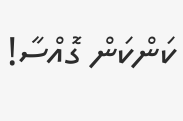ކަންކަން ގޮއްސާ!